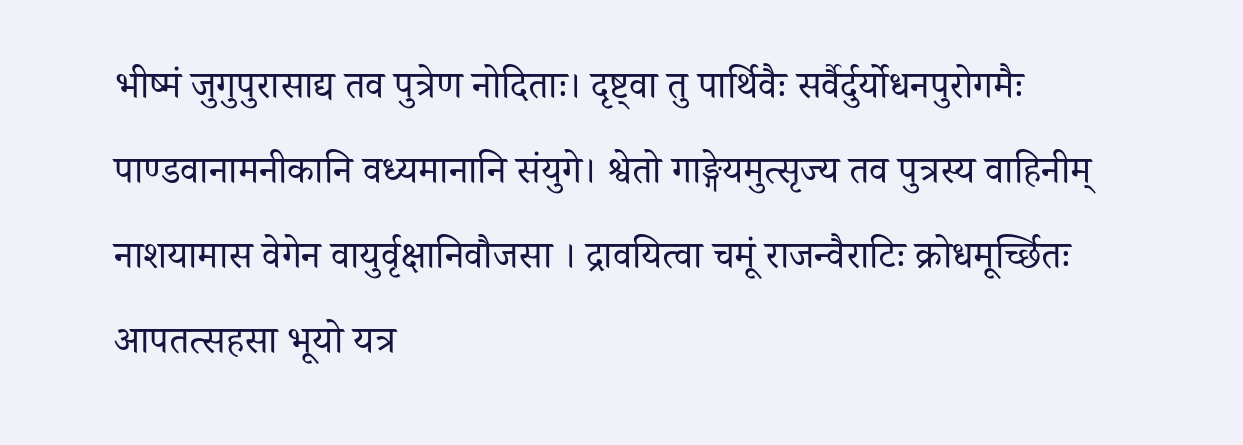भीष्मं जुगुपुरासाद्य तव पुत्रेण नोदिताः। दृष्ट्वा तु पार्थिवैः सर्वैर्दुर्योधनपुरोगमैः
पाण्डवानामनीकानि वध्यमानानि संयुगे। श्वेतो गाङ्गेयमुत्सृज्य तव पुत्रस्य वाहिनीम्
नाशयामास वेगेन वायुर्वृक्षानिवौजसा । द्रावयित्वा चमूं राजन्वैराटिः क्रोधमूर्च्छितः
आपतत्सहसा भूयो यत्र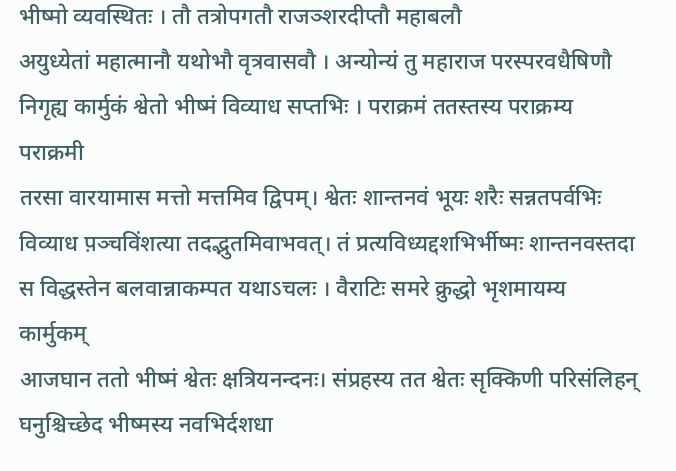भीष्मो व्यवस्थितः । तौ तत्रोपगतौ राजञ्शरदीप्तौ महाबलौ
अयुध्येतां महात्मानौ यथोभौ वृत्रवासवौ । अन्योन्यं तु महाराज परस्परवधैषिणौ
निगृह्य कार्मुकं श्वेतो भीष्मं विव्याध सप्तभिः । पराक्रमं ततस्तस्य पराक्रम्य पराक्रमी
तरसा वारयामास मत्तो मत्तमिव द्विपम्। श्वेतः शान्तनवं भूयः शरैः सन्नतपर्वभिः
विव्याध प़ञ्चविंशत्या तदद्भुतमिवाभवत्। तं प्रत्यविध्यद्दशभिर्भीष्मः शान्तनवस्तदा
स विद्धस्तेन बलवान्नाकम्पत यथाऽचलः । वैराटिः समरे क्रुद्धो भृशमायम्य कार्मुकम्
आजघान ततो भीष्मं श्वेतः क्षत्रियनन्दनः। संप्रहस्य तत श्वेतः सृक्किणी परिसंलिहन्
घनुश्चिच्छेद भीष्मस्य नवभिर्दशधा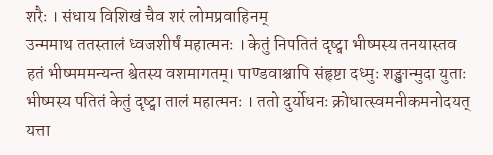शरैः । संधाय विशिखं चैव शरं लोमप्रवाहिनम्
उन्ममाथ ततस्तालं ध्वजशीर्षं महात्मनः । केतुं निपतितं दृष्ट्वा भीष्मस्य तनयास्तव
हतं भीष्मममन्यन्त श्वेतस्य वशमागतम्। पाण्डवाश्चापि संहृष्टा दध्मुः शङ्खान्मुदा युताः
भीष्मस्य पतितं केतुं दृष्ट्वा तालं महात्मनः । ततो दुर्योधनः क्रोधात्स्वमनीकमनोदयत्
यत्ता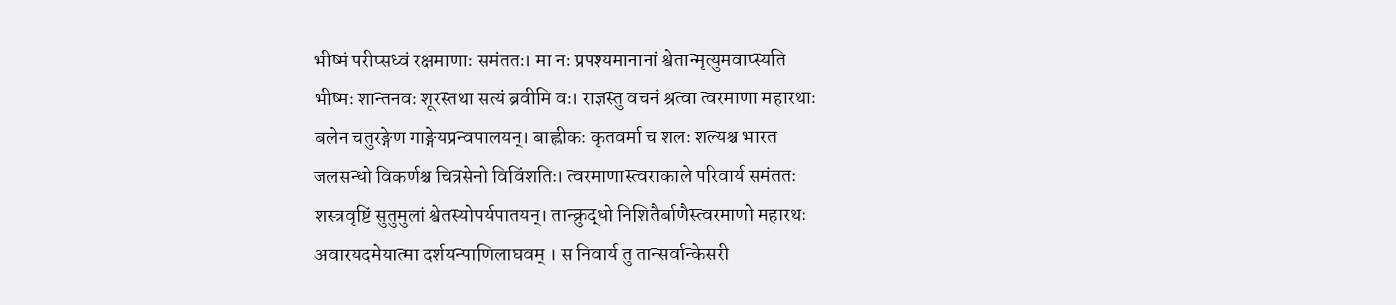भीष्मं परीप्सध्वं रक्षमाणाः समंततः। मा नः प्रपश्यमानानां श्वेतान्मृत्युमवाप्स्यति
भीष्मः शान्तनवः शूरस्तथा सत्यं ब्रवीमि वः। राज्ञस्तु वचनं श्रत्वा त्वरमाणा महारथाः
बलेन चतुरङ्गेण गाङ्गेयप्रन्वपालयन्। बाह्लीकः कृतवर्मा च शलः शल्यश्च भारत
जलसन्धो विकर्णश्च चित्रसेनो विविंशतिः। त्वरमाणास्त्वराकाले परिवार्य समंततः
शस्त्रवृष्टिं सुतुमुलां श्वेतस्योपर्यपातयन्। तान्क्रुद्धो निशितैर्बाणैस्त्वरमाणो महारथः
अवारयदमेयात्मा दर्शयन्पाणिलाघवम् । स निवार्य तु तान्सर्वान्केसरी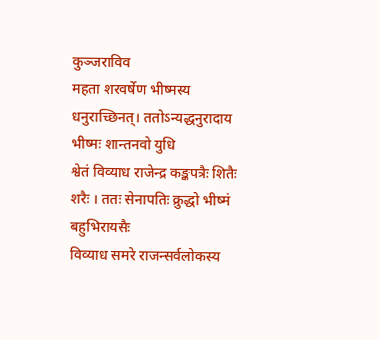कुञ्जराविव
महता शरवर्षेण भीष्मस्य धनुराच्छिनत्। ततोऽन्यद्धनुरादाय भीष्मः शान्तनवो युधि
श्वेतं विव्याध राजेन्द्र कङ्कपत्रैः शितैः शरैः । ततः सेनापतिः क्रुद्धो भीष्मं बहुभिरायसैः
विव्याध समरे राजन्सर्वलोकस्य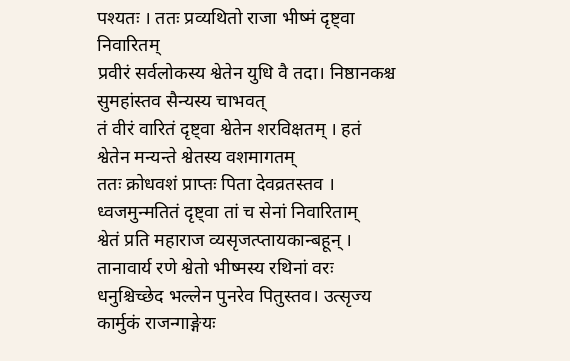पश्यतः । ततः प्रव्यथितो राजा भीष्मं दृष्ट्वा निवारितम्
प्रवीरं सर्वलोकस्य श्वेतेन युधि वै तदा। निष्ठानकश्च सुमहांस्तव सैन्यस्य चाभवत्
तं वीरं वारितं दृष्ट्वा श्वेतेन शरविक्षतम् । हतं श्वेतेन मन्यन्ते श्वेतस्य वशमागतम्
ततः क्रोधवशं प्राप्तः पिता देवव्रतस्तव । ध्वजमुन्मतितं दृष्ट्वा तां च सेनां निवारिताम्
श्वेतं प्रति महाराज व्यसृजत्प्तायकान्बहून् । तानावार्य रणे श्वेतो भीष्मस्य रथिनां वरः
धनुश्चिच्छेद भल्लेन पुनरेव पितुस्तव। उत्सृज्य कार्मुकं राजन्गाङ्गेयः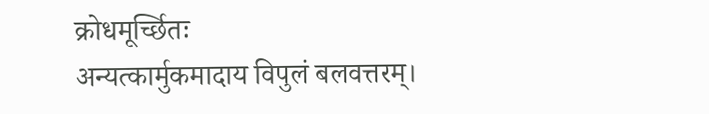क्रोधमूर्च्छितः
अन्यत्कार्मुकमादाय विपुलं बलवत्तरम्।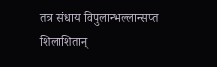तत्र संधाय विपुलान्भल्लान्सप्त शिलाशितान्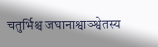चतुर्भिश्च जघानाश्वाञ्श्वेतस्य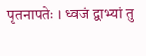पृतनापतेः । ध्वजं द्वाभ्यां तु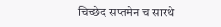चिच्छेद सप्तमेन च सारथे